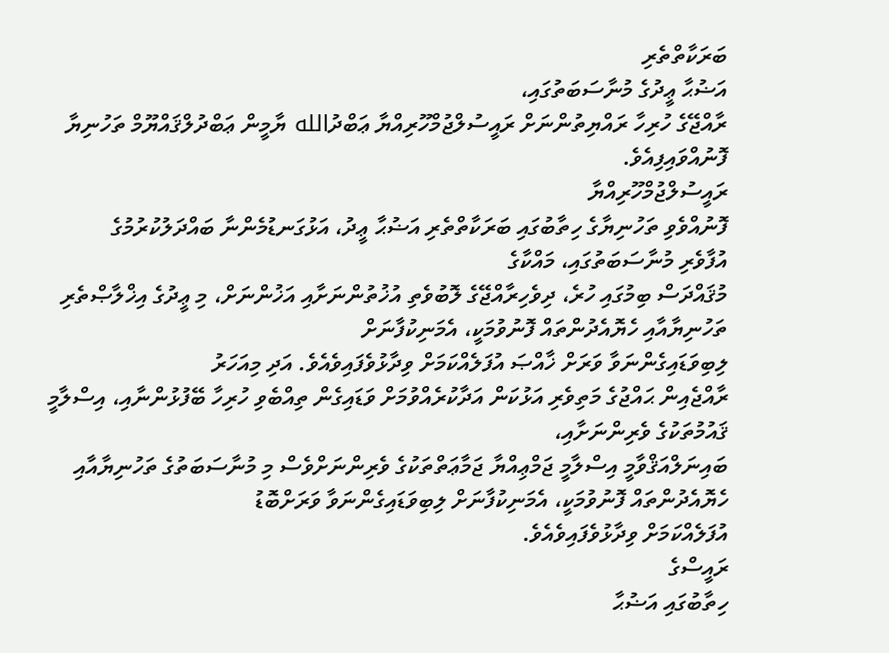ބަރަކާތްތެރި
އަޟުޙާ ޢީދުގެ މުނާސަބަތުގައި،
ރާއްޖޭގެ ހުރިހާ ރައްޔިތުންނަށް ރައީސުލްޖުމްހޫރިއްޔާ ޢަބްދުالله ޔާމީން ޢަބްދުލްޤައްޔޫމް ތަހުނިޔާ ފޮނުއްވައިފިއެވެ.
ރައީސުލްޖުމްހޫރިއްޔާ
ފޮނުއްވެވި ތަހުނިޔާގެ ހިތާބުގައި ބަރަކާތްތެރި އަޟުޙާ ޢީދު، އަޅުގަނޑުމެންނާ ބައްދަލުކުރުމުގެ
އުފާވެރި މުނާސަބަތުގައި، މައްކާގެ
މުޤައްދަސް ބިމުގައި ހުރެ، ދިވެހިރާއްޖޭގެ ލޮބުވެތި އުޚުތުންނަށާއި އަޚުންނަށް، މި ޢީދުގެ އިޚްލާޞްތެރި ތަހުނިޔާއާއި ހެޔޮއެދުންތައް ފޮނުވުމަކީ، އެމަނިކުފާނަށް
ލިބިވަޑައިގެންނަވާ ވަރަށް ޚާއްޞަ އުފަލެއްކަމަށް ވިދާޅުވެފައިވެއެވެ. އަދި މިއަހަރު
ރާއްޖެއިން ޙައްޖުގެ މަތިވެރި އަޅުކަން އަދާކުރެއްވުމަށް ވަޑައިގެން ތިއްބެވި ހުރިހާ ބޭފުޅުންނާއި، އިސްލާމީ
ޤައުމުތަކުގެ ވެރިންނަށާއި،
ބައިނަލްއަޤްވާމީ އިސްލާމީ ޖަމްޢިއްޔާ ޖަމާޢަތްތަކުގެ ވެރިންނަށްވެސް މި މުނާސަބަތުގެ ތަހުނިޔާއާއި ހެޔޮއެދުންތައް ފޮނުވުމަކީ، އެމަނިކުފާނަށް ލިބިވަޑައިގެންނަވާ ވަރަށްބޮޑު
އުފަލެއްކަމަށް ވިދާޅުވެފައިވެއެވެ.
ރައީސްގެ
ހިތާބުގައި އަޟުޙާ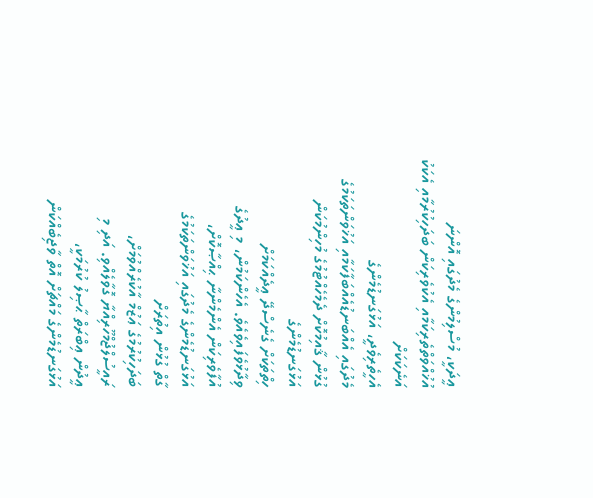ޢީދަކީ، މުސްލިމުންގެ މެދުގައި އޮންނަ އުޚުއްވަތްތެރިކަމާއި އެކުވެރިކަން ބަދަހިކުރުމާއި އެކަކު އަނެކަކަށް
އެހީތެރިވެދީ، އަޅުގަނޑުމެންގެ
މެދުގައި އެއްބަނޑުއެއްބަފާކަމާއި އަޚުވަންތަކަމުގެ ގުޅުން ޤާއިމުކޮށް ދެމެހެއްޓުމުގެ މުހިންމުކަން އަޅުގަނޑުމެންގެ
ހިތްތަކަށް ގެނެސްދޭ ޢީދެއްކަމަށް
ވިދާޅުވެފައިވެއެވެ. އެހެންކަމުން، މި ޢީދުގެ އުފާވެރިކަން އެންމެންނާ ޙިއްޞާކޮށް، އަޅުގަނޑުމެންގެ މެދުގައި އަޚުވަންތަކަމުގެ
ގާތް ގުޅުން އިތުރަށް
ބަދަހިކުރުމުގެ ޢަޒުމް އާކުރެއްވުމަށް، ރައީސުލްޖުމްހޫރިއްޔާ ގޮވާލެއްވި. އަދި މި
ޢީދުން ޢިބްރަތް ޙާޞިލު ކުރުމަކީ،
އަޅުގަނޑުމެންގެ މައްޗަށް އޮތް ވާޖިބެއްކަން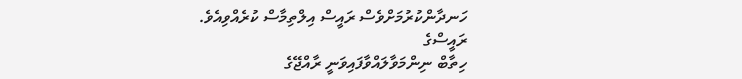ހަނދާންކުރުމަށްވެސް ރައީސް އިލްތިމާސް ކުރެއްވިއެވެ.
ރައީސްގެ
ހިތާބް ނިންމަވާލައްވާފައިވަނީ ރާއްޖޭގެ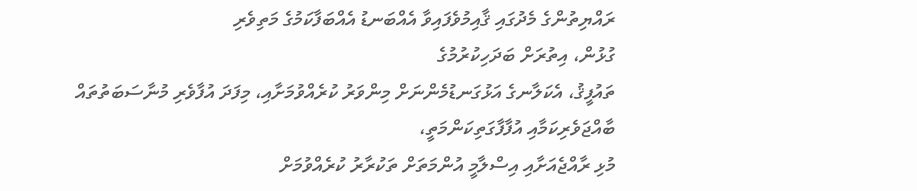ރައްޔިތުންގެ މެދުގައި ޤާއިމުވެފައިވާ އެއްބަނޑު އެއްބަފާކަމުގެ މަތިވެރި
ގުޅުން، އިތުރަށް ބަދަހިކުރުމުގެ
ތައުފީޤު، އެކަލާނގެ އަޅުގަނޑުމެންނަށް މިންވަރު ކުރެއްވުމަށާއި، މިފަދަ އުފާވެރި މުނާސަބަތުތައް
ބާއްޖަވެރިކަމާއި އުފާފާގަތިކަންމަތީ،
މުޅި ރާއްޖެއަށާއި އިސްލާމީ އުންމަތަށް ތަކުރާރު ކުރެއްވުމަށް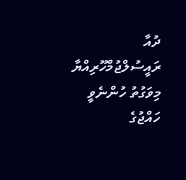ދުއާ
ރައީސުލްޖުމްހޫރިއްޔާ މިވަގުތު ހުންނެވީ ހައްޖުގެ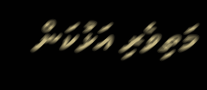މަތިވެރި އަޅުކަން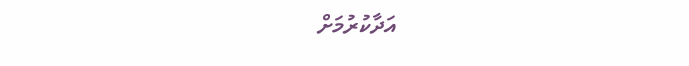އަދާކުރުމަށް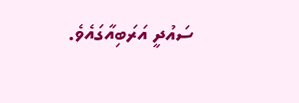ސައުދީ އަރަބިއާގައެވެ.